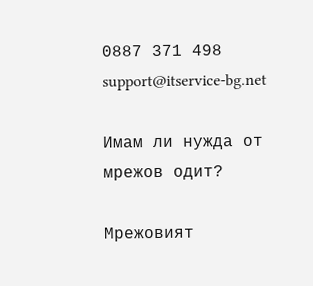0887 371 498 support@itservice-bg.net

Имам ли нужда от мрежов одит?

Мрежовият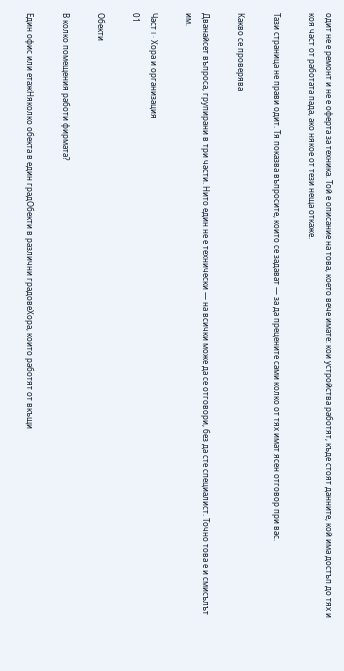одит не е ремонт и не е оферта за техника. Той е описание на това, което вече имате: кои устройства работят, къде стоят данните, кой има достъп до тях и коя част от работата пада, ако някое от тези неща откаже.

Тази страница не прави одит. Тя показва въпросите, които се задават — за да прецените сами колко от тях имат ясен отговор при вас.

Какво се проверява

Дванайсет въпроса, групирани в три части. Нито един не е технически — на всички може да се отговори, без да сте специалист. Точно това е и смисълът им.

Част I · Хора и организация
01

Обекти

В колко помещения работи фирмата?

Един офис или етажНяколко обекта в един градОбекти в различни градовеХора, които работят от вкъщи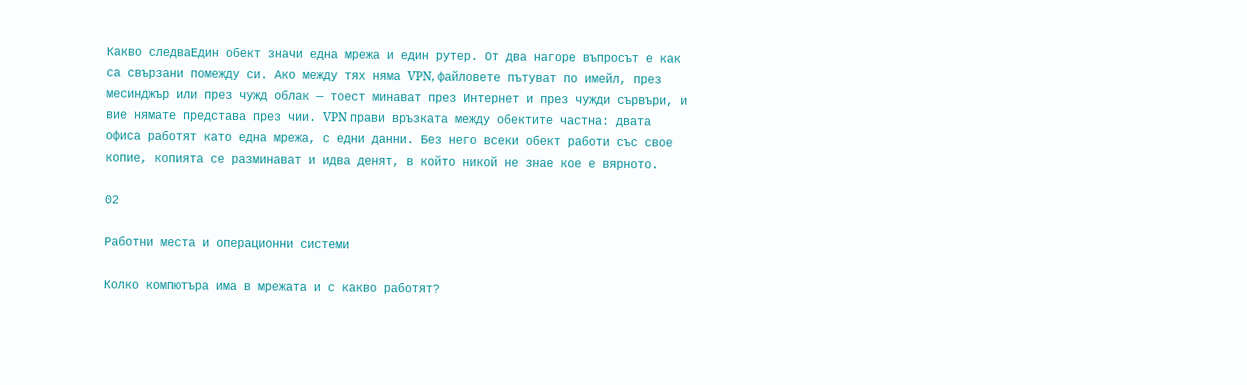Какво следваЕдин обект значи една мрежа и един рутер. От два нагоре въпросът е как са свързани помежду си. Ако между тях няма VPN, файловете пътуват по имейл, през месинджър или през чужд облак — тоест минават през Интернет и през чужди сървъри, и вие нямате представа през чии. VPN прави връзката между обектите частна: двата офиса работят като една мрежа, с едни данни. Без него всеки обект работи със свое копие, копията се разминават и идва денят, в който никой не знае кое е вярното.

02

Работни места и операционни системи

Колко компютъра има в мрежата и с какво работят?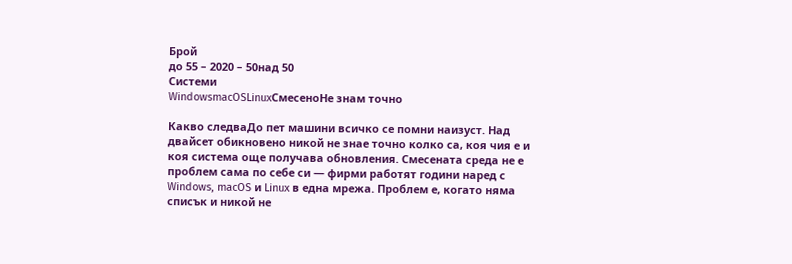Брой
до 55 – 2020 – 50над 50
Системи
WindowsmacOSLinuxСмесеноНе знам точно

Какво следваДо пет машини всичко се помни наизуст. Над двайсет обикновено никой не знае точно колко са, коя чия е и коя система още получава обновления. Смесената среда не е проблем сама по себе си — фирми работят години наред с Windows, macOS и Linux в една мрежа. Проблем е, когато няма списък и никой не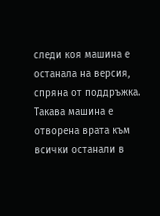следи коя машина е останала на версия, спряна от поддръжка. Такава машина е отворена врата към всички останали в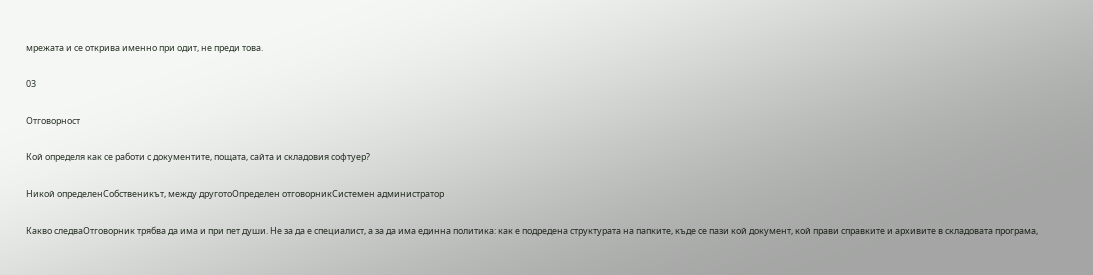мрежата и се открива именно при одит, не преди това.

03

Отговорност

Кой определя как се работи с документите, пощата, сайта и складовия софтуер?

Никой определенСобственикът, между друготоОпределен отговорникСистемен администратор

Какво следваОтговорник трябва да има и при пет души. Не за да е специалист, а за да има единна политика: как е подредена структурата на папките, къде се пази кой документ, кой прави справките и архивите в складовата програма,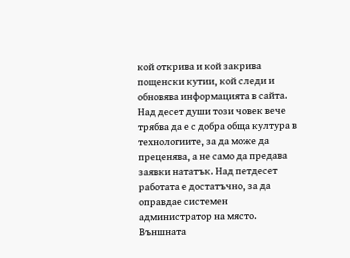кой открива и кой закрива пощенски кутии, кой следи и обновява информацията в сайта. Над десет души този човек вече трябва да е с добра обща култура в технологиите, за да може да преценява, а не само да предава заявки нататък. Над петдесет работата е достатъчно, за да оправдае системен администратор на място. Външната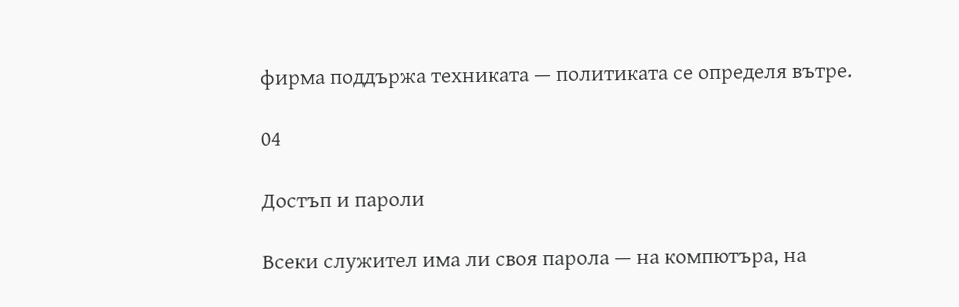фирма поддържа техниката — политиката се определя вътре.

04

Достъп и пароли

Всеки служител има ли своя парола — на компютъра, на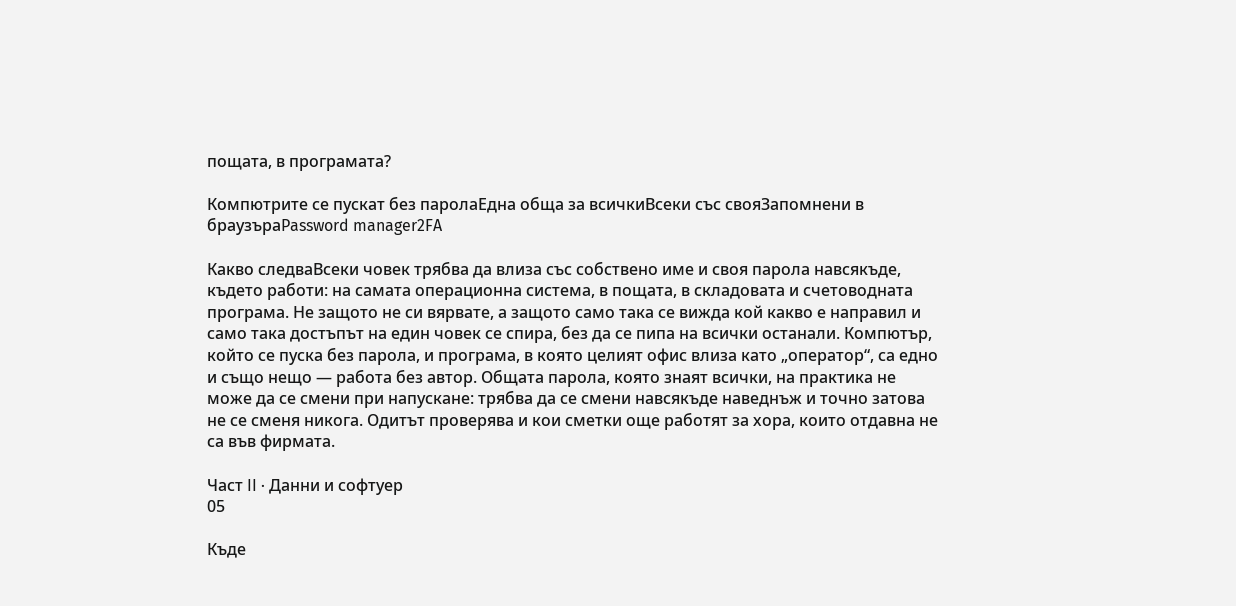пощата, в програмата?

Компютрите се пускат без паролаЕдна обща за всичкиВсеки със свояЗапомнени в браузъраPassword manager2FA

Какво следваВсеки човек трябва да влиза със собствено име и своя парола навсякъде, където работи: на самата операционна система, в пощата, в складовата и счетоводната програма. Не защото не си вярвате, а защото само така се вижда кой какво е направил и само така достъпът на един човек се спира, без да се пипа на всички останали. Компютър, който се пуска без парола, и програма, в която целият офис влиза като „оператор“, са едно и също нещо — работа без автор. Общата парола, която знаят всички, на практика не може да се смени при напускане: трябва да се смени навсякъде наведнъж и точно затова не се сменя никога. Одитът проверява и кои сметки още работят за хора, които отдавна не са във фирмата.

Част II · Данни и софтуер
05

Къде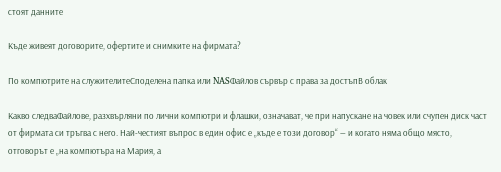стоят данните

Къде живеят договорите, офертите и снимките на фирмата?

По компютрите на служителитеСподелена папка или NASФайлов сървър с права за достъпВ облак

Какво следваФайлове, разхвърляни по лични компютри и флашки, означават, че при напускане на човек или счупен диск част от фирмата си тръгва с него. Най-честият въпрос в един офис е „къде е този договор“ — и когато няма общо място, отговорът е „на компютъра на Мария, а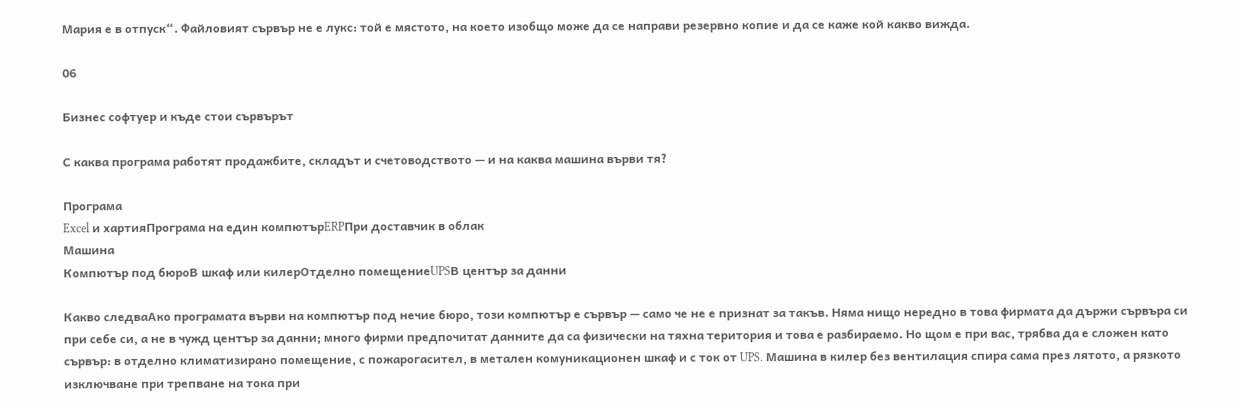Мария е в отпуск“. Файловият сървър не е лукс: той е мястото, на което изобщо може да се направи резервно копие и да се каже кой какво вижда.

06

Бизнес софтуер и къде стои сървърът

С каква програма работят продажбите, складът и счетоводството — и на каква машина върви тя?

Програма
Excel и хартияПрограма на един компютърERPПри доставчик в облак
Машина
Компютър под бюроВ шкаф или килерОтделно помещениеUPSВ център за данни

Какво следваАко програмата върви на компютър под нечие бюро, този компютър е сървър — само че не е признат за такъв. Няма нищо нередно в това фирмата да държи сървъра си при себе си, а не в чужд център за данни; много фирми предпочитат данните да са физически на тяхна територия и това е разбираемо. Но щом е при вас, трябва да е сложен като сървър: в отделно климатизирано помещение, с пожарогасител, в метален комуникационен шкаф и с ток от UPS. Машина в килер без вентилация спира сама през лятото, а рязкото изключване при трепване на тока при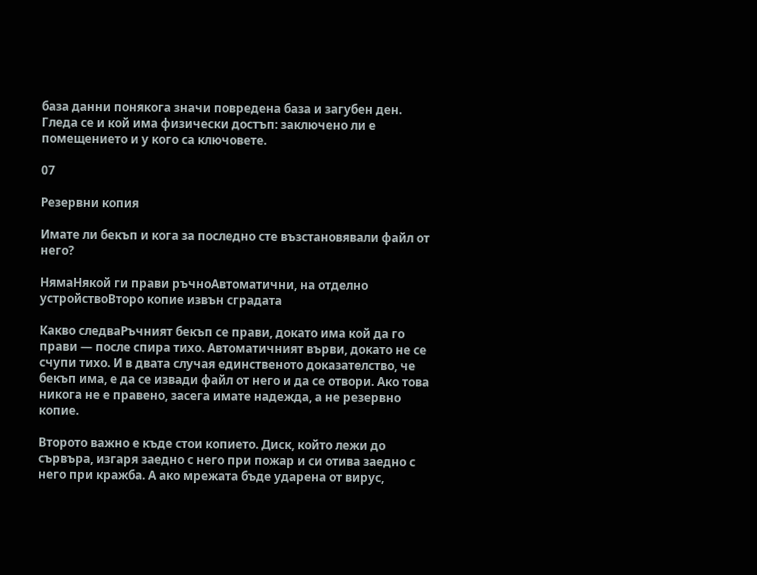база данни понякога значи повредена база и загубен ден. Гледа се и кой има физически достъп: заключено ли е помещението и у кого са ключовете.

07

Резервни копия

Имате ли бекъп и кога за последно сте възстановявали файл от него?

НямаНякой ги прави ръчноАвтоматични, на отделно устройствоВторо копие извън сградата

Какво следваРъчният бекъп се прави, докато има кой да го прави — после спира тихо. Автоматичният върви, докато не се счупи тихо. И в двата случая единственото доказателство, че бекъп има, е да се извади файл от него и да се отвори. Ако това никога не е правено, засега имате надежда, а не резервно копие.

Второто важно е къде стои копието. Диск, който лежи до сървъра, изгаря заедно с него при пожар и си отива заедно с него при кражба. А ако мрежата бъде ударена от вирус,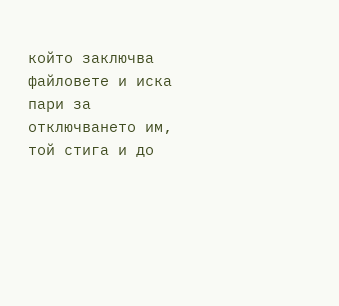който заключва файловете и иска пари за отключването им, той стига и до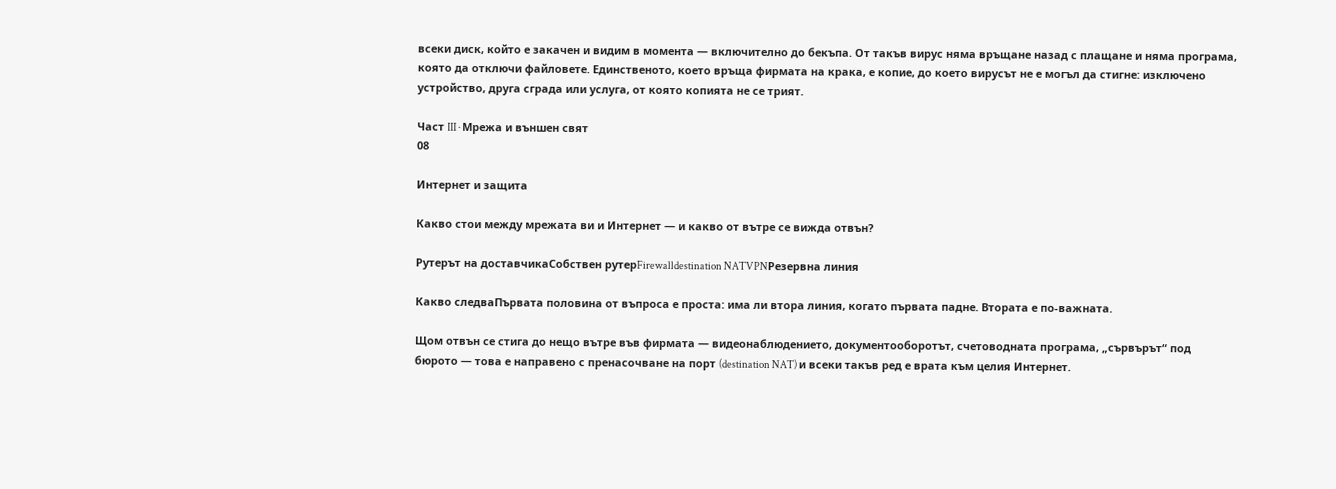всеки диск, който е закачен и видим в момента — включително до бекъпа. От такъв вирус няма връщане назад с плащане и няма програма, която да отключи файловете. Единственото, което връща фирмата на крака, е копие, до което вирусът не е могъл да стигне: изключено устройство, друга сграда или услуга, от която копията не се трият.

Част III · Мрежа и външен свят
08

Интернет и защита

Какво стои между мрежата ви и Интернет — и какво от вътре се вижда отвън?

Рутерът на доставчикаСобствен рутерFirewalldestination NATVPNРезервна линия

Какво следваПървата половина от въпроса е проста: има ли втора линия, когато първата падне. Втората е по-важната.

Щом отвън се стига до нещо вътре във фирмата — видеонаблюдението, документооборотът, счетоводната програма, „сървърът“ под бюрото — това е направено с пренасочване на порт (destination NAT) и всеки такъв ред е врата към целия Интернет.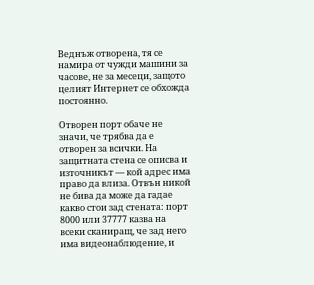Веднъж отворена, тя се намира от чужди машини за часове, не за месеци, защото целият Интернет се обхожда постоянно.

Отворен порт обаче не значи, че трябва да е отворен за всички. На защитната стена се описва и източникът — кой адрес има право да влиза. Отвън никой не бива да може да гадае какво стои зад стената: порт 8000 или 37777 казва на всеки сканиращ, че зад него има видеонаблюдение, и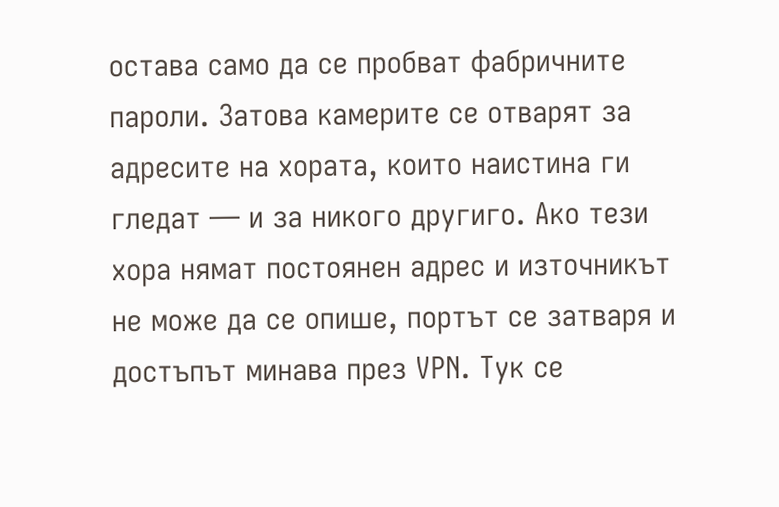остава само да се пробват фабричните пароли. Затова камерите се отварят за адресите на хората, които наистина ги гледат — и за никого другиго. Ако тези хора нямат постоянен адрес и източникът не може да се опише, портът се затваря и достъпът минава през VPN. Тук се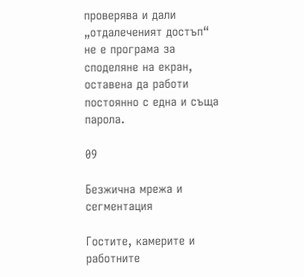проверява и дали „отдалеченият достъп“ не е програма за споделяне на екран, оставена да работи постоянно с една и съща парола.

09

Безжична мрежа и сегментация

Гостите, камерите и работните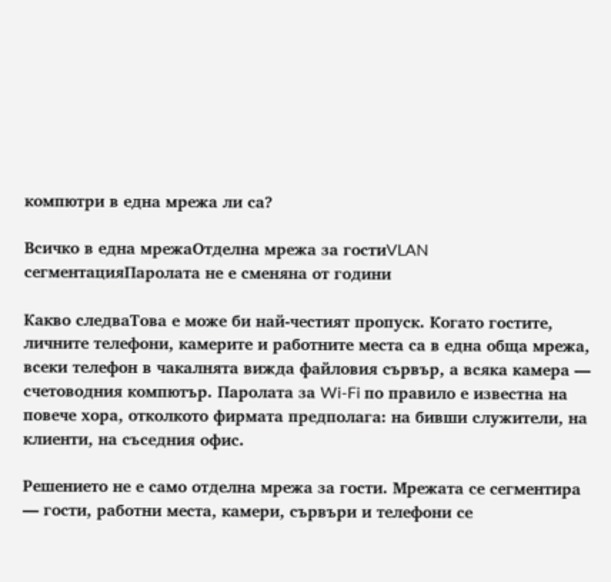компютри в една мрежа ли са?

Всичко в една мрежаОтделна мрежа за гостиVLAN сегментацияПаролата не е сменяна от години

Какво следваТова е може би най-честият пропуск. Когато гостите, личните телефони, камерите и работните места са в една обща мрежа, всеки телефон в чакалнята вижда файловия сървър, а всяка камера — счетоводния компютър. Паролата за Wi-Fi по правило е известна на повече хора, отколкото фирмата предполага: на бивши служители, на клиенти, на съседния офис.

Решението не е само отделна мрежа за гости. Мрежата се сегментира — гости, работни места, камери, сървъри и телефони се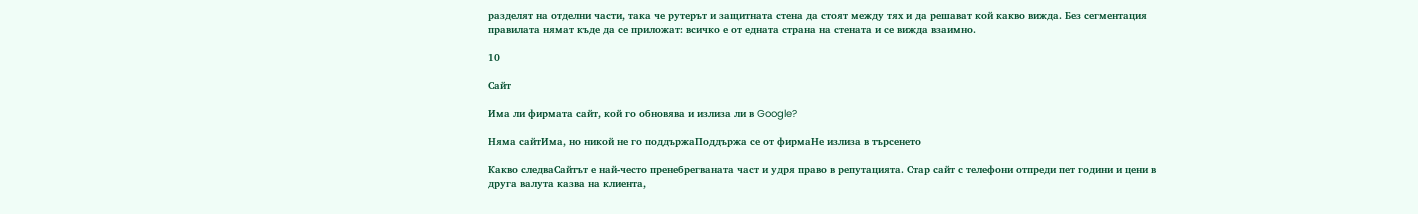разделят на отделни части, така че рутерът и защитната стена да стоят между тях и да решават кой какво вижда. Без сегментация правилата нямат къде да се приложат: всичко е от едната страна на стената и се вижда взаимно.

10

Сайт

Има ли фирмата сайт, кой го обновява и излиза ли в Google?

Няма сайтИма, но никой не го поддържаПоддържа се от фирмаНе излиза в търсенето

Какво следваСайтът е най-често пренебрегваната част и удря право в репутацията. Стар сайт с телефони отпреди пет години и цени в друга валута казва на клиента,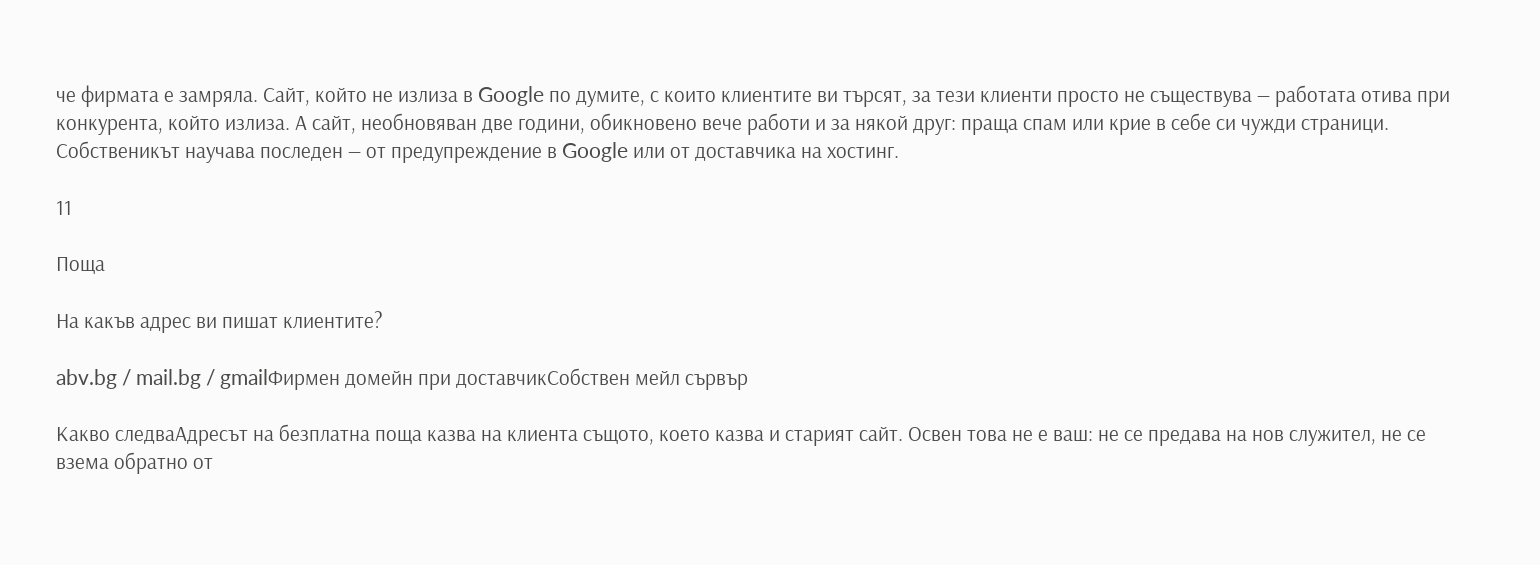че фирмата е замряла. Сайт, който не излиза в Google по думите, с които клиентите ви търсят, за тези клиенти просто не съществува — работата отива при конкурента, който излиза. А сайт, необновяван две години, обикновено вече работи и за някой друг: праща спам или крие в себе си чужди страници. Собственикът научава последен — от предупреждение в Google или от доставчика на хостинг.

11

Поща

На какъв адрес ви пишат клиентите?

abv.bg / mail.bg / gmailФирмен домейн при доставчикСобствен мейл сървър

Какво следваАдресът на безплатна поща казва на клиента същото, което казва и старият сайт. Освен това не е ваш: не се предава на нов служител, не се взема обратно от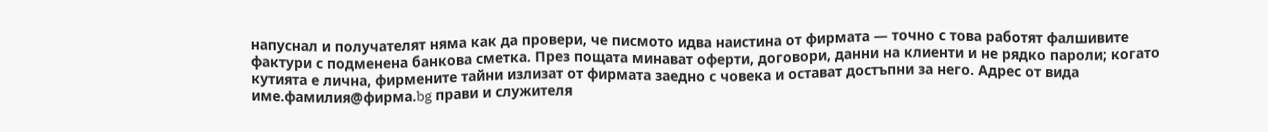напуснал и получателят няма как да провери, че писмото идва наистина от фирмата — точно с това работят фалшивите фактури с подменена банкова сметка. През пощата минават оферти, договори, данни на клиенти и не рядко пароли; когато кутията е лична, фирмените тайни излизат от фирмата заедно с човека и остават достъпни за него. Адрес от вида име.фамилия@фирма.bg прави и служителя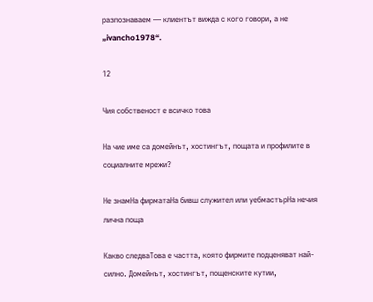разпознаваем — клиентът вижда с кого говори, а не „ivancho1978“.

12

Чия собственост е всичко това

На чие име са домейнът, хостингът, пощата и профилите в социалните мрежи?

Не знамНа фирматаНа бивш служител или уебмастърНа нечия лична поща

Какво следваТова е частта, която фирмите подценяват най-силно. Домейнът, хостингът, пощенските кутии,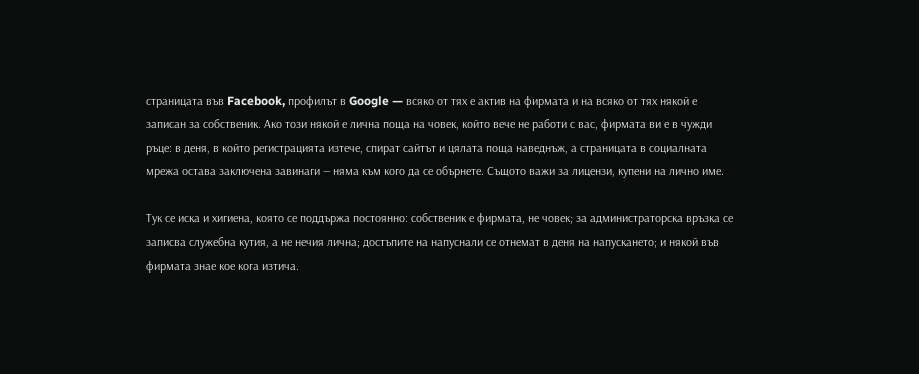страницата във Facebook, профилът в Google — всяко от тях е актив на фирмата и на всяко от тях някой е записан за собственик. Ако този някой е лична поща на човек, който вече не работи с вас, фирмата ви е в чужди ръце: в деня, в който регистрацията изтече, спират сайтът и цялата поща наведнъж, а страницата в социалната мрежа остава заключена завинаги — няма към кого да се обърнете. Същото важи за лицензи, купени на лично име.

Тук се иска и хигиена, която се поддържа постоянно: собственик е фирмата, не човек; за администраторска връзка се записва служебна кутия, а не нечия лична; достъпите на напуснали се отнемат в деня на напускането; и някой във фирмата знае кое кога изтича.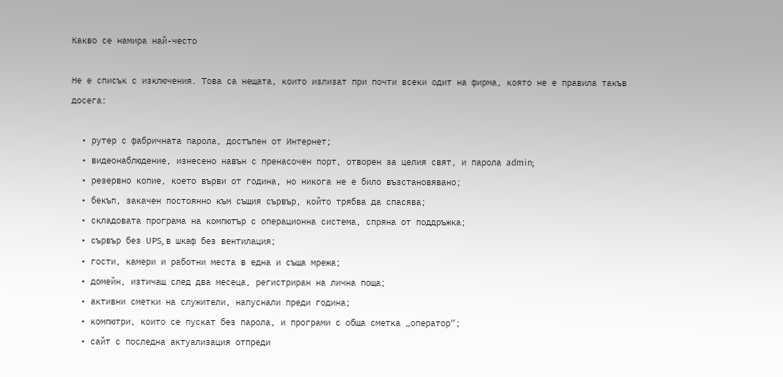Какво се намира най-често

Не е списък с изключения. Това са нещата, които излизат при почти всеки одит на фирма, която не е правила такъв досега:

  • рутер с фабричната парола, достъпен от Интернет;
  • видеонаблюдение, изнесено навън с пренасочен порт, отворен за целия свят, и парола admin;
  • резервно копие, което върви от година, но никога не е било възстановявано;
  • бекъп, закачен постоянно към същия сървър, който трябва да спасява;
  • складовата програма на компютър с операционна система, спряна от поддръжка;
  • сървър без UPS, в шкаф без вентилация;
  • гости, камери и работни места в една и съща мрежа;
  • домейн, изтичащ след два месеца, регистриран на лична поща;
  • активни сметки на служители, напуснали преди година;
  • компютри, които се пускат без парола, и програми с обща сметка „оператор“;
  • сайт с последна актуализация отпреди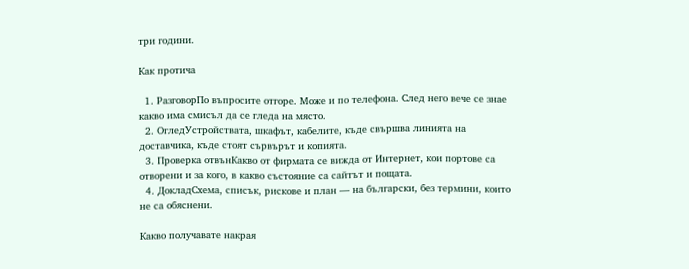три години.

Как протича

  1. РазговорПо въпросите отгоре. Може и по телефона. След него вече се знае какво има смисъл да се гледа на място.
  2. ОгледУстройствата, шкафът, кабелите, къде свършва линията на доставчика, къде стоят сървърът и копията.
  3. Проверка отвънКакво от фирмата се вижда от Интернет, кои портове са отворени и за кого, в какво състояние са сайтът и пощата.
  4. ДокладСхема, списък, рискове и план — на български, без термини, които не са обяснени.

Какво получавате накрая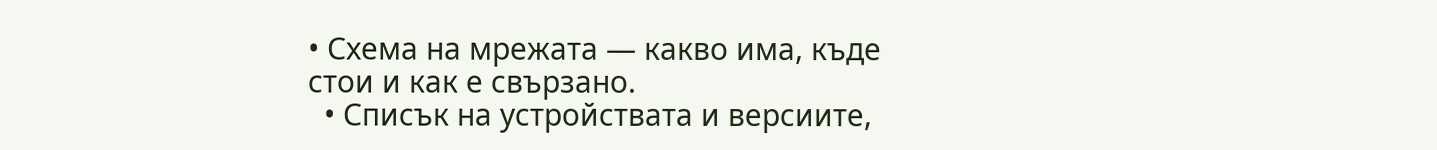• Схема на мрежата — какво има, къде стои и как е свързано.
  • Списък на устройствата и версиите,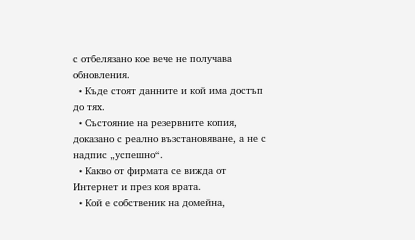с отбелязано кое вече не получава обновления.
  • Къде стоят данните и кой има достъп до тях.
  • Състояние на резервните копия, доказано с реално възстановяване, а не с надпис „успешно“.
  • Какво от фирмата се вижда от Интернет и през коя врата.
  • Кой е собственик на домейна,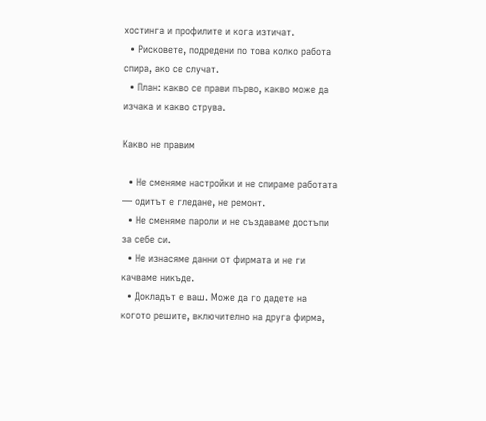хостинга и профилите и кога изтичат.
  • Рисковете, подредени по това колко работа спира, ако се случат.
  • План: какво се прави първо, какво може да изчака и какво струва.

Какво не правим

  • Не сменяме настройки и не спираме работата — одитът е гледане, не ремонт.
  • Не сменяме пароли и не създаваме достъпи за себе си.
  • Не изнасяме данни от фирмата и не ги качваме никъде.
  • Докладът е ваш. Може да го дадете на когото решите, включително на друга фирма,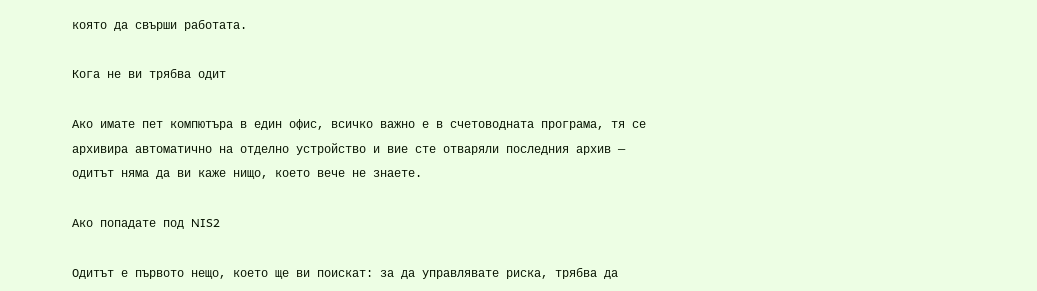която да свърши работата.

Кога не ви трябва одит

Ако имате пет компютъра в един офис, всичко важно е в счетоводната програма, тя се архивира автоматично на отделно устройство и вие сте отваряли последния архив — одитът няма да ви каже нищо, което вече не знаете.

Ако попадате под NIS2

Одитът е първото нещо, което ще ви поискат: за да управлявате риска, трябва да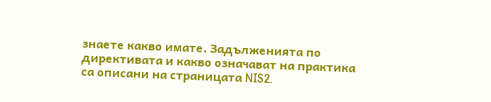знаете какво имате. Задълженията по директивата и какво означават на практика са описани на страницата NIS2.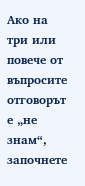Ако на три или повече от въпросите отговорът е „не знам“, започнете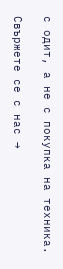с одит, а не с покупка на техника.

Свържете се с нас →